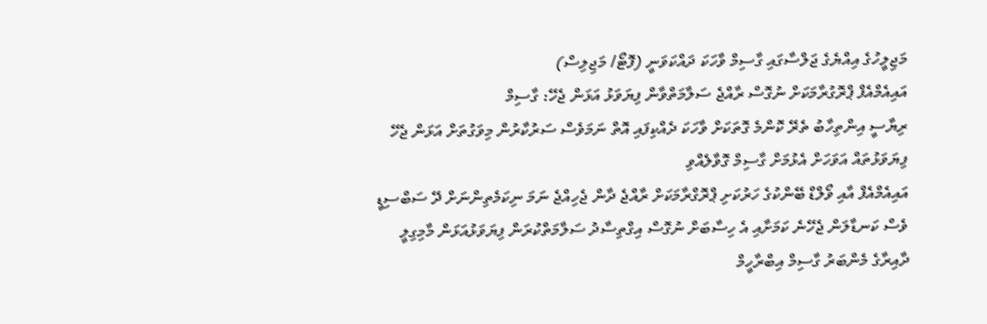މަޖިލީހުގެ އިއްޔެގެ ޖަލްސާގައި ގާސިމް ވާހަކަ ދައްކަވަނީ (ފޮޓޯ/ މަޖިލިސް)
އައިއެމްއެފް ޕްރޮގުރާމަކަށް ނުގޮސް ރާއްޖެ ސަލާމަތްވާން ފިޔަވަޅު އަޅަން ޖެހޭ: ގާސިމް
ރިޔާސީ އިންތިހާބު ތެރޭ ކޮންމެ ގޮތަކަށް ވާހަކަ ދެއްކިފައި އޮތް ނަމަވެސް ސަރުކާރުން މިވަގުތަށް އަޅަން ޖެހޭ ފިޔަވަޅުތައް އަވަހަށް އެޅުމަށް ގާސިމް ގޮވާލެއްވި
އައިއެމްއެފް އާއި ވޯލްޑް ބޭންކުގެ ހަރުކަށި ޕްރޮގްރާމަކަށް ރާއްޖެ ދާން ޖެހިއްޖެ ނަމަ ނިކަމެތިންނަށް ދޭ ސަބްސިޑީ ވެސް ކަނޑާލަން ޖެހޭނެ ކަމަށާއި އެ ހިސާބަށް ނުގޮސް އިގްތިސާދު ސަލާމަތްކުރަން ފިޔަވަޅުއަޅަން މާމިގިލީ ދާއިރާގެ މެންބަރު ގާސިމް އިބްރާހީމް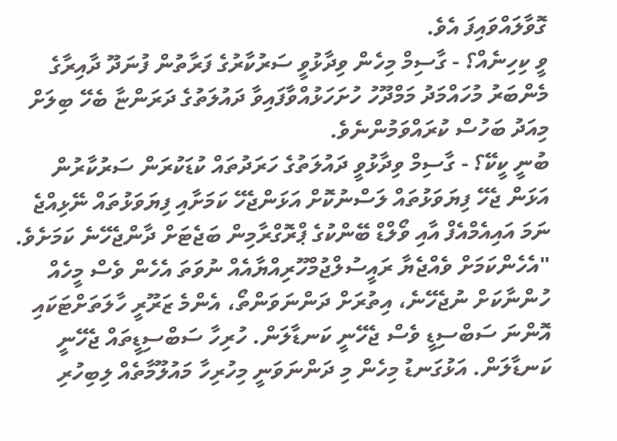ގޮވާލައްވައިފަ އެވެ.
ވީ ކިހިނެއް؟ - ގާސިމް މިހެން ވިދާޅުވީ ސަރުކާރުގެ ފަރާތުން ފުނަދޫ ދާއިރާގެ މެންބަރު މުހައްމަދު މަމްދޫހު ހުށަހަޅުއްވާފައިވާ ދައުލަތުގެ ދަރަންޏާ ބެހޭ ބިލަށް މިއަދު ބަހުސް ކުރައްވަމުންނެވެ.
ބުނީ ކީކޭ؟ - ގާސިމް ވިދާޅުވީ ދައުލަތުގެ ހަރަދުތައް ކުޑަކުރަން ސަރުކާރުން އަޅަން ޖެހޭ ފިޔަވަޅުތައް ލަސްނުކޮށް އަޅަންޖެހޭ ކަމަށާއި ފިޔަވަޅުތައް ނޭޅިއްޖެ ނަމަ އައިއެމްއެފް އާއި ވޯލްޑް ބޭންކުގެ ޕްރޮގްރާމިން ބަޖެޓަށް ދާންޖެހޭނެ ކަމަށެވެ.
"އެހެންކަމަށް ވެއްޖެޔާ ރައީސުލްޖުމްހޫރިއްޔާއެއް ނުވަތަ އެހެން ވެސް މީހެއް ހުންނާކަށް ނުޖެހޭނެ، އިތުރަށް ދަންނަވަންތޯ، އެންމެ ޒަރޫރީ ހާލަތަށްޓަކައި އޮންނަ ސަބްސިޑީ ވެސް ޖެހޭނީ ކަނޑާލަން. ހުރިހާ ސަބްސިޑީތައް ޖެހޭނީ ކަނޑާލަން. އަޅުގަނޑު މިހެން މި ދަންނަވަނީ މިހުރިހާ މައުލޫމާތެއް ލިބިހުރި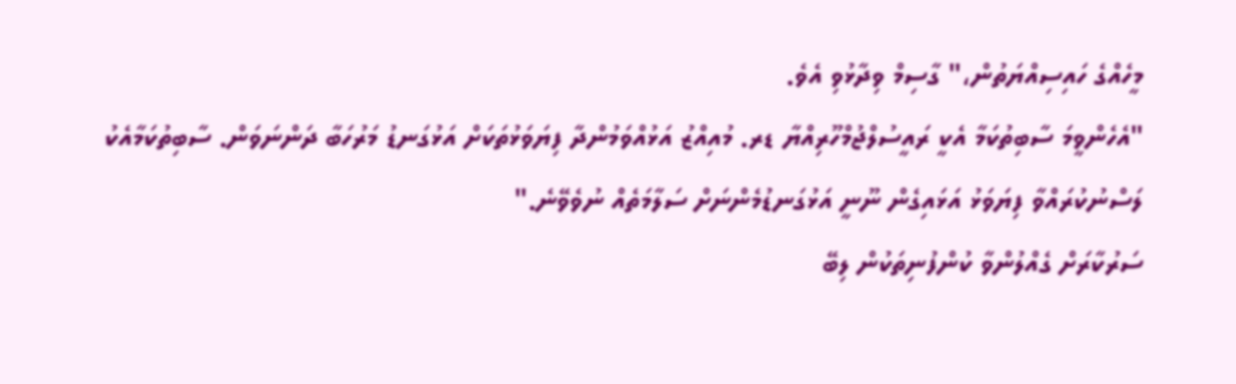މީހެއްގެ ހައިސިއްޔަތުން،" ގާސިމް ވިދާޅުވި އެވެ.
"އެހެންވީމަ ސާބިތުކަމާ އެކީ ރައީސުލްޖުމްހޫރިއްޔާ ޑރ. މުއިއްޒު އަޅުއްވަމުންދާ ފިޔަވަޅުތަކަށް އަޅުގަނޑު މަރުހަބާ ދަންނަވަން. ސާބިތުކަމާއެކު ލަސްނުކުރައްވާ ފިޔަވަޅު އަޅައިގެން ނޫނީ އަޅުގަނޑުމެންނަށް ސަލާމަތެއް ނުވެވޭނެ."
ސަރުކާރަށް ގެއްލުންވާ ކުންފުނިތަކުން ލިބޭ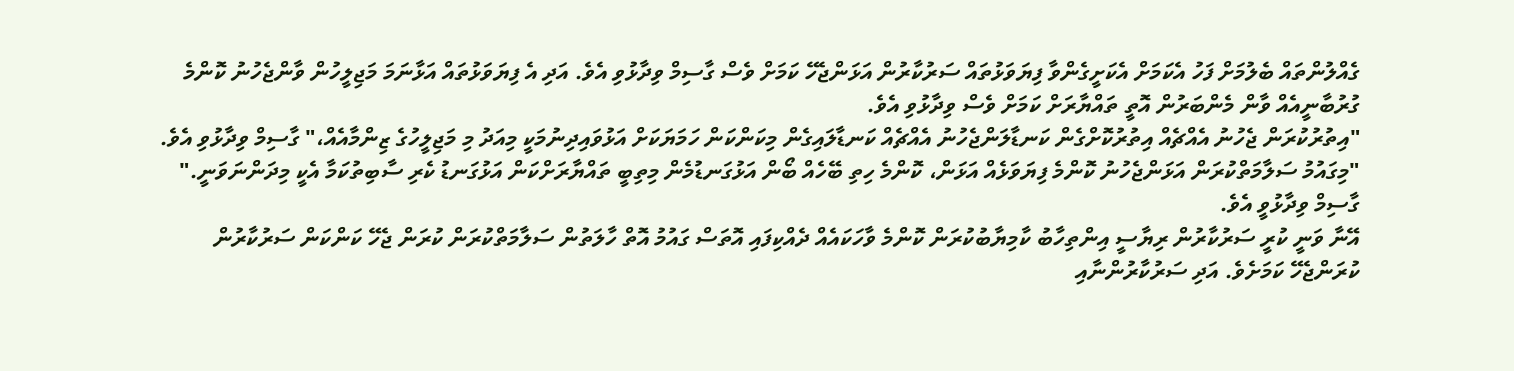ގެއްލުންތައް ބެލުމަށް ފަހު އެކަމަށް އެކަށީގެންވާ ފިޔަވަޅުތައް ސަރުކާރުން އަޅަންޖެހޭ ކަމަށް ވެސް ގާސިމް ވިދާޅުވި އެވެ. އަދި އެ ފިޔަވަޅުތައް އަޅާނަމަ މަޖިލީހުން ވާންޖެހުނު ކޮންމެ ގުރުބާނީއެއް ވާން މެންބަރުން އޮތީ ތައްޔާރަށް ކަމަށް ވެސް ވިދާޅުވި އެވެ.
"އިތުރުކުރަން ޖެހުނު އެއްޗެއް އިތުރުކޮށްގެން ކަނޑާލަންޖެހުނު އެއްޗެއް ކަނޑާލައިގެން މިކަންކަން ހަމަޔަކަށް އަޅުވައިދިނުމަކީ މިއަދު މި މަޖިލީހުގެ ޒިންމާއެއް،" ގާސިމް ވިދާޅުވި އެވެ.
"މިގައުމު ސަލާމަތްކުރަން އަޅަންޖެހުނު ކޮންމެ ފިޔަވަޅެއް އަޅަން، ކޮންމެ ހިތި ބޭހެއް ބޯން އަޅުގަނޑުމެން މިތިބީ ތައްޔާރަށްކަން އަޅުގަނޑު ކެރި ސާބިތުކަމާ އެކީ މިދަންނަވަނީ." ގާސިމް ވިދާޅުވީ އެވެ.
އޭނާ ވަނީ ކުރީ ސަރުކާރުން ރިޔާސީ އިންތިހާބު ކާމިޔާބުކުރަން ކޮންމެ ވާހަކައެއް ދެއްކިފައި އޮތަސް ގައުމު އޮތް ހާލަތުން ސަލާމަތްކުރަން ކުރަން ޖެހޭ ކަންކަން ސަރުކާރުން ކުރަންޖެހޭ ކަމަށެވެ. އަދި ސަރުކާރުންނާއި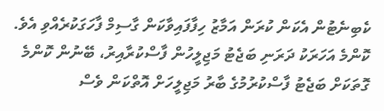ކެބިނެޓުން އެކަން ކުރަން އަމާޒު ހިފާފައިވާކަން ގާސިމް ފާހަގަކުރެއްވި އެވެ.
ކޮންމެ އަހަރަކު ދަރަނި ބަޖެޓު މަޖިލީހުން ފާސްކުރާއިރު، ބޭނުން ކޮންމެ ގޮތަކަށް ބަޖެޓު ފާސްކުރުމުގެ ބާރު މަޖިލީހަށް އޮތްކަން ވެސް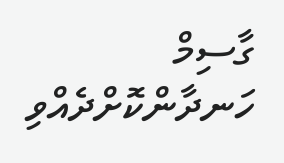ގާސިމް ހަނދާންކޮށްދެއްވި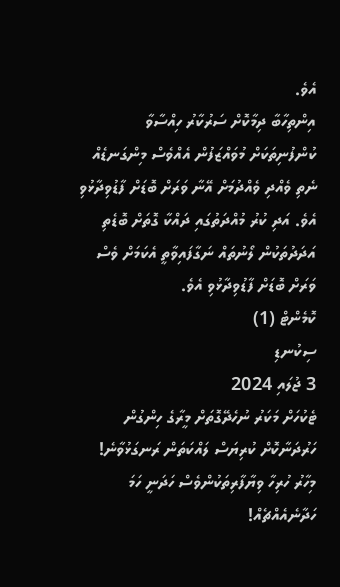އެވެ.
އިންތިހާބާ ދިމާކޮށް ސަރުކާރު ހިއްސާވާ ކުންފުނިތަކަށް މުވައްޒަފުން އެއްވެސް މިންގަނޑެއް ނެތި ވެއްދި ވެއްދުމަށް އޭނާ ވަރަށް ބޮޑަށް ފާޑުވިދާޅުވި އެވެ. އަދި ކުރު މުއްދަތުގައި ދައްކާ ގޮތަށް ބޮޑެތި އަދަދުތަކުން ލޯނުތައް ނަގާފައިވާތީ އެކަމަށް ވެސް ވަރަށް ބޮޑަށް ފާޑުވިދާޅުވި އެވެ.
ކޮމެންޓް (1)
ސިކުނޑި
3 ޖުލައި 2024
ޓެކުހަށް މަކަރު ނުހެދޭގޮތަށް މީރާގެ ހިންގުން ހަރުދަނާކޮށް ކުރިޔަސް ލައްކަތަން ރަނގަޅުވާނެ! މިހާރު ހުރިހާ ވިޔާފާރިތަކުންވެސް ހަދަނީ ހަމަ ހަދާނެއެއްޗެއް!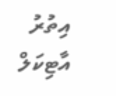އިތުރު އާޓިކަލް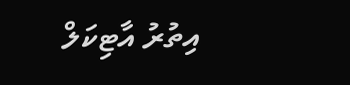އިތުރު އާޓިކަލް